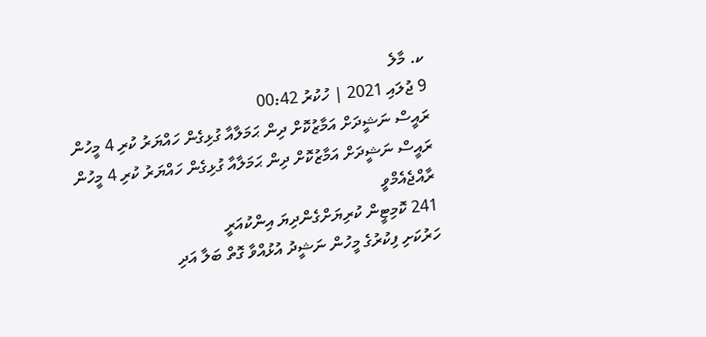ކ. މާލެ
9 ޖުލައި 2021 | ހުކުރު 00:42
ރައީސް ނަޝީދަށް އަމާޒުކޮށް ދިން ޙަމަލާއާ ގުޅިގެން ހައްޔަރު ކުރި 4 މީހުން
ރައީސް ނަޝީދަށް އަމާޒުކޮށް ދިން ޙަމަލާއާ ގުޅިގެން ހައްޔަރު ކުރި 4 މީހުން
ރާއްޖެއެމްވީ
241 ކޮމިޓީން ކުރިޔަށްގެންދިޔަ އިންކުއަރީ
ހަރުކަށި ފިކުރުގެ މީހުން ނަޝީދު އުޅުއްވާ ގޮތް ބަލާ އަދި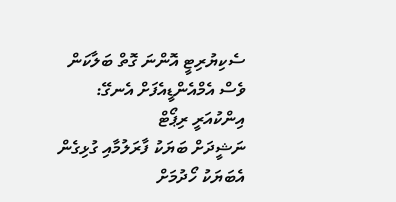ސެކިޔުރިޓީ އޮންނަ ގޮތް ބަލާކަން ވެސް އެމްއެންޑީއެފަށް އެނގޭ: އިންކުއަރީ ރިޕޯޓް
ނަޝީދަށް ބަޔަކު ފާރަލުމާއި ގުޅިގެން އެބަޔަކު ހޯދުމަށް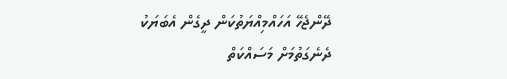ދޭންޖެހޭ އަހައްމިއްޔަތުކަން ދީގެން އެބަޔަކު ދެނެގަތުމަށް މަސައްކަތް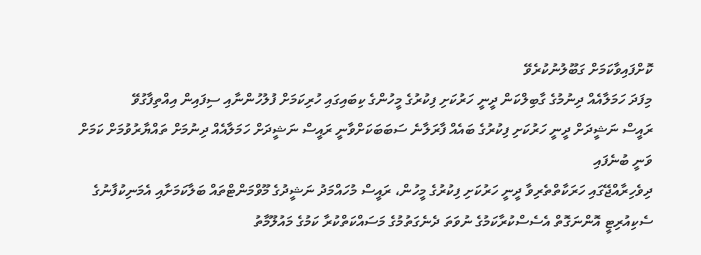ކޮށްފައިވާކަމަށް ގަބޫލުނުކުރެވޭ
މިފަދަ ހަމަލާއެއް ދިނުމުގެ ގާބިލްކަން ދީނީ ހަރުކަށި ފިކުރުގެ މީހުންގެ ކިބައިގައި ހުރިކަމަށް ފުލުހުންނާއި ސިފައިން އިއްތިފާގުވޭ
ރައީސް ނަޝީދަށް ދީނީ ހަރުކަށި ފިކުރުގެ ބައެއް ފާރަލާނެ ސަބަބަކަށްވާނީ ރައީސް ނަޝީދަށް ހަމަލާއެއް ދިނުމަށް ތައްޔާރުވުމަށް ކަމަށް ވަނީ ބުނެފައި
ދިވެހިރާއްޖޭގައި ހަރަކާތްތެރިވާ ދީނީ ހަރުކަށި ފިކުރުގެ މީހުން، ރައީސް މުހައްމަދު ނަޝީދުގެ މޫވްމަންޓްތައް ބަލާކަމަށާއި އެމަނިކުފާނުގެ ސެކިއުރިޓީ އޮންނަގޮތް އެސެސްކުރާކަމުގެ ނުވަތަ ދެނެގަތުމުގެ މަސައްކަތްކުރާ ކަމުގެ މައުލޫމާތު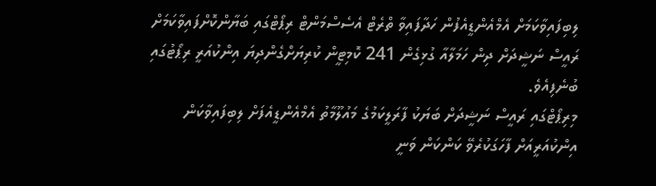ލިބިފައިވާކަމަށް އެމްއެންޑީއެފުން ހަދާފައިވާ ތްރެޓް އެސެސްމަންޓް ރިޕޯޓްގައި ބަޔާންކޮށްފައިވާކަމަށް ރައީސް ނަޝީދަށް ދިން ހަމަލާއާ ގުޅިގެން 241 ކޮމިޓީން ކުރިޔަށްގެންދިޔަ އިންކުއަރީ ރިޕޯޓުގައި ބުނެފިއެވެ.
މިރިޕޯޓްގައި ރައީސް ނަޝީދަށް ބަޔަކު ފާރަލީކަމުގެ މައުލޫމާތު އެމްއެންޑީއެފަށް ލިބިފައިވާކަން އިންކުއަރީއަށް ފާހަގަކުރެވޭ ކަންކަން ވަނީ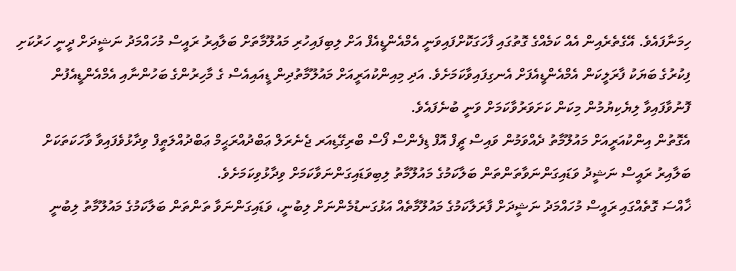ހިމަނާފައެވެ. އޭގެތެރެއިން އެއް ކަމެއްގެ ގޮތުގައި ފާހަގަކޮށްފައިވަނީ އެމްއެންޑީއެފް އަށް ލިބިފައިހުރި މައުލޫމާތަށް ބަލާއިރު ރައީސް މުހައްމަދު ނަޝީދަށް ދީނީ ހަރުކަށި ފިކުރުގެ ބަޔަކު ފާރަލީކަން އެމްއެންޑީއެފަށް އެނގިފައިވާކަމަށެވެ. އަދި މިއިންކުއަރީއަށް މައުލޫމާތުދިން ޑީއައިއެސް ގެ މާހިރުންގެ ބަހުންނާއި އެމްއެންޑީއެފުން ފޮނުވާފައިވާ ލިޔެކިޔުމުން މިކަން ކަށަވަރުވާކަމަށް ވަނީ ބުނެފައެވެ.
އެގޮތުން އިންކުއަރީއަށް މައުލޫމާތު ދެއްވަމުން ވައިސް ޗީފް އޮފް ޑިފެންސް ފޯސް ބްރިގޭޑިއަރ ޖެނެރަލް ޢަބްދުއްރަޙީމް ޢަބްދުއްލަޠީފް ވިދާޅުވެފައިވާ ވާހަކަތަކަށް ބަލާއިރު ރައީސް ނަޝީދު ވަޑައިގަންނަވާތަންތަން ބަލާކަމުގެ މައުލޫމާތު ލިބިވަޑައިގަންނަވާކަމަށް ވިދާޅުވިކަމަށެވެ.
ޚާއްސަ ގޮތެއްގައި ރައީސް މުހައްމަދު ނަޝީދަށް ފާރަލާކަމުގެ މައުލޫމާތެއް އަޅުގަނޑުމެންނަށް ލިބުނީ، ވަޑައިގަންނަވާ ތަންތަން ބަލާކަމުގެ މައުލޫމާތު ލިބުނީ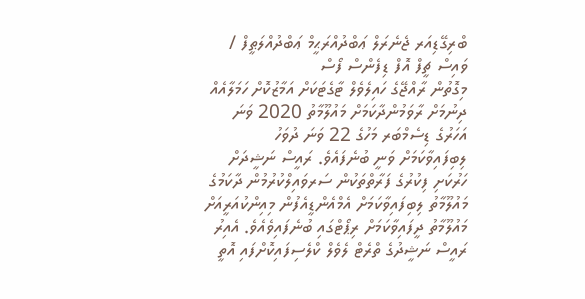ބްރިގޭޑިއަރ ޖެނެރަލް ޢަބްދުއްރަޙީމް ޢަބްދުއްލަޠީފް / ވައިސް ޗީފް އޮފް ޑިފެންސް ފޯސް
މިގޮތުން ރާއްޖޭގެ ހައިލެވެލް ޓާގެޓަކަށް އަމާޒުކޮށް ހަމަލާއެއް ދިނުމަށް ރާވަމުންދާކަމަށް މައުލޫމާތު 2020 ވަނަ އަހަރުގެ ޑިސެމްބަރ މަހުގެ 22 ވަނަ ދުވަހު ލިބިފައިވާކަމަށް ވަނީ ބުނެފައެވެ. ރައީސް ނަޝީދަށް ހަރުކަށި ފިކުރުގެ ފަރާތްތަކުން ސަރވައިލްކުރުމުން ދާކަމުގެ މައުލޫމާތު ލިބިފައިވާކަމަށް އެމްއެންޑީއެފުން މިއިންކުއަރީއަށް މައުލޫމާތު ދީފައިވާކަމަށް ރިޕޯޓްގައި ބުނެފައިވެއެވެ. އެއިރު ރައީސް ނަޝީދުގެ ތްރެޓް ލެވެލް ކްލެސިފައިކޮށްފައި އޮތީ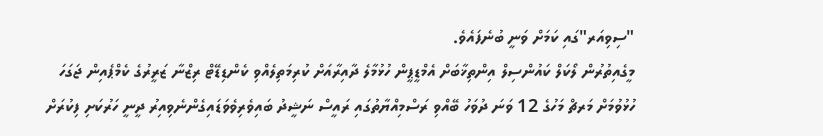"ސިވިއަރ"ގައި ކަމަށް ވަނީ ބުނެފައެވެ.
މީގެއިތުރުން ލޯކަލް ކައުންސިލް އިންތިޚާބަށް އެމްޑީޕީން ހުޅުމާލެ ދާއިރާއަށް ކުރިމަތިލެއްވި ކެންޑިޑޭޓް ރިޒްނާ ޒަރީރުގެ ކެމްޕެއިން ޖަގަހަ ހުޅުވުމަށް މަރޗް މަހުގެ 12 ވަނަ ދުވަހު ބޭއްވި ރަސްމިއްޔާތުގައި ރައީސް ނަޝީދު ބައިވެރިވެވަޑައިގެންނެވިއިރު ދީނީ ހަރުކަށި ފިކުރަށް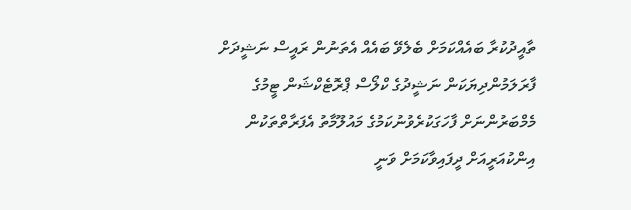ތާއީދުކުރާ ބައެއްކަމަށް ބެލެވޭ ބައެއް އެތަނުން ރައީސް ނަޝީދަށް ފާރަލަމުންދިޔަކަން ނަޝީދުގެ ކްލޯސް ޕްރޮޓެކްޝަން ޓީމުގެ މެމްބަރުންނަށް ފާހަގަކުރެވުނުކަމުގެ މައުލޫމާތު އެފަރާތްތަކުން އިންކުއަރީއަށް ދީފައިވާކަމަށް ވަނީ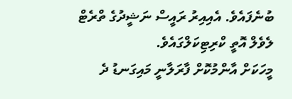ބުނެފައެވެ. އެއިއިރު ރައީސް ނަޝީދުގެ ތްރެޓް ލެވެލް އޮތީ ކްރިޓިކަލްގައެވެ.
މީހަކަށް އާންމުކޮށް ފާރަލާނީ މައިގަނޑު ދެ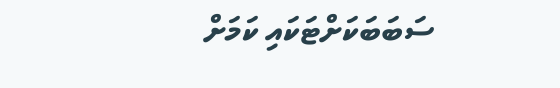ސަބަބަކަށްޓަކައި ކަމަށް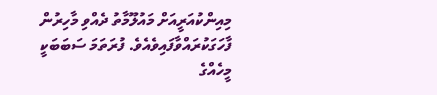މިއިންކުއަރީއަށް މައުލޫމާތު ދެއްވި މާހިރުން ފާހަގަކުރައްވާފައިވެއެވެ. ފުރަތަމަ ސަބަބަކީ މީހެއްގެ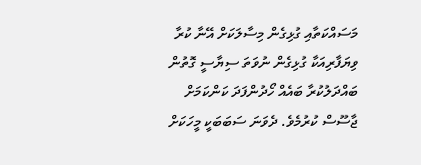މަސައްކަތާއި ގުޅިގެން މިސާލަކަށް އޭނާ ކުރާ ވިޔަފާރިއަކާ ގުޅިގެން ނުވަތަ ސިޔާސީ ގޮތުން ބައްދަލުކުރާ ބައެއް ހޯދުންފަދަ ކަންކަމަށް ޖާސޫސް ކުރުމެވެ. ދެވަނަ ސަބަބަކީ މީހަކަށް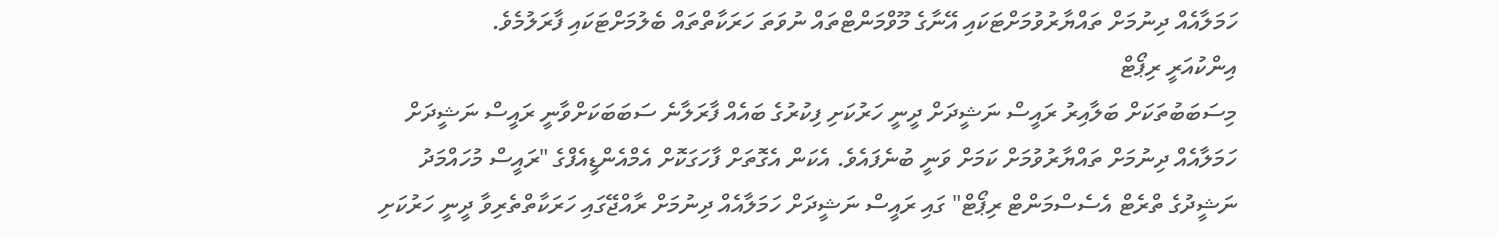ހަމަލާއެއް ދިނުމަށް ތައްޔާރުވުމަށްޓަކައި އޭނާގެ މޫވްމަންޓްތައް ނުވަތަ ހަރަކާތްތައް ބެލުމަށްޓަކައި ފާރަލުމެވެ.
އިންކުއަރީ ރިޕޯޓް
މިސަބަބުތަކަށް ބަލާއިރު ރައީސް ނަޝީދަށް ދީނީ ހަރުކަށި ފިކުރުގެ ބައެއް ފާރަލާނެ ސަބަބަކަށްވާނީ ރައީސް ނަޝީދަށް ހަމަލާއެއް ދިނުމަށް ތައްޔާރުވުމަށް ކަމަށް ވަނީ ބުނެފައެވެ. އެކަން އެގޮތަށް ފާހަގަކޮށް އެމްއެންޑީއެފްގެ "ރައީސް މުހައްމަދު ނަޝީދުގެ ތްރެޓް އެސެސްމަންޓް ރިޕޯޓް" ގައި ރައީސް ނަޝީދަށް ހަމަލާއެއް ދިނުމަށް ރާއްޖޭގައި ހަރަކާތްތެރިވާ ދީނީ ހަރުކަށި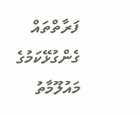ފަރާތްތައް ގެންގުޅޭކަމުގެ މައުލޫމާތު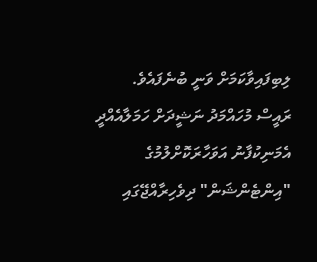ލިބިފައިވާކަމަށް ވަނީ ބުނެފައެވެ.
ރައީސް މުހައްމަދު ނަޝީދަށް ހަމަލާއެއްދީ އެމަނިކުފާނު އަވަހާރަކޮށްލުމުގެ "އިންޓެންޝަން" ދިވެހިރާއްޖޭގައި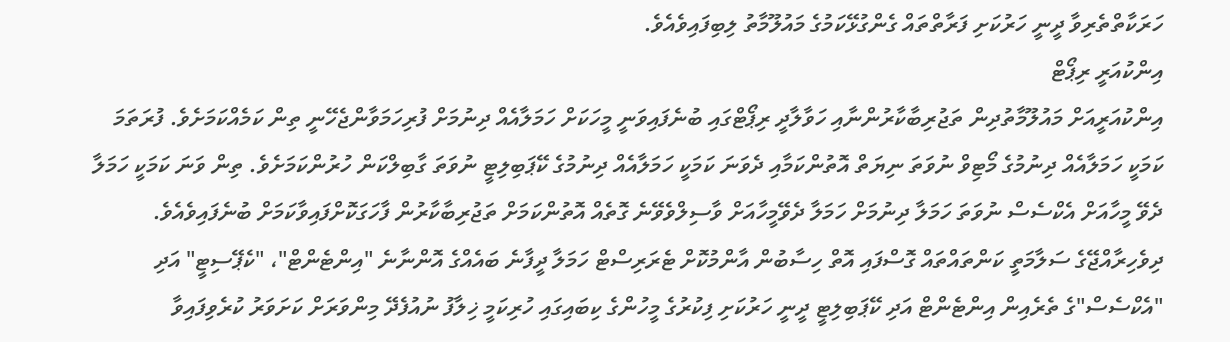ހަރަކާތްތެރިވާ ދީނީ ހަރުކަށި ފަރާތްތައް ގެންގުޅޭކަމުގެ މައުލޫމާތު ލިބިފައިވެއެވެ.
އިންކުއަރީ ރިޕޯޓް
އިންކުއަރީއަށް މައުލޫމާތުދިން ތަޖުރިބާކާރުންނާއި ހަވާލާދީ ރިޕޯޓްގައި ބުނެފައިވަނީ މީހަކަށް ހަމަލާއެއް ދިނުމަށް ފުރިހަމަވާންޖެހޭނީ ތިން ކަމެއްކަމަށެވެ. ފުރަތަމަ ކަމަކީ ހަމަލާއެއް ދިނުމުގެ މޯޓިވް ނުވަތަ ނިޔަތް އޮތުންކަމާއި ދެވަނަ ކަމަކީ ހަމަލާއެއް ދިނުމުގެ ކޭޕަބިލިޓީ ނުވަތަ ގާބިލްކަން ހުރުންކަމަށެވެ. ތިން ވަނަ ކަމަކީ ހަމަލާ ދެވޭ މީހާއަށް އެކްސެސް ނުވަތަ ހަމަލާ ދިނުމަށް ހަމަލާ ދެވޭމީހާއަށް ވާސިލްވެވޭނެ ގޮތެއް އޮތުންކަމަށް ތަޖުރިބާކާރުން ފާހަގަކޮށްފައިވާކަމަށް ބުނެފައިވެއެވެ.
ދިވެހިރާއްޖޭގެ ސަލާމަތީ ކަންތައްތައް ގޮސްފައި އޮތް ހިސާބުން އާންމުކޮށް ޓެރަރިސްޓް ހަމަލާ ދީފާނެ ބައެއްގެ އޮންނާނެ "އިންޓެންޓް"، "ކެޕޭސިޓީ" އަދި "އެކްސެސް"ގެ ތެރެއިން އިންޓެންޓް އަދި ކޭޕަބިލިޓީ ދީނީ ހަރުކަށި ފިކުރުގެ މީހުންގެ ކިބައިގައި ހުރިކަމީ ޚިލާފު ނުއުފެދޭ މިންވަރަށް ކަށަވަރު ކުރެވިފައިވާ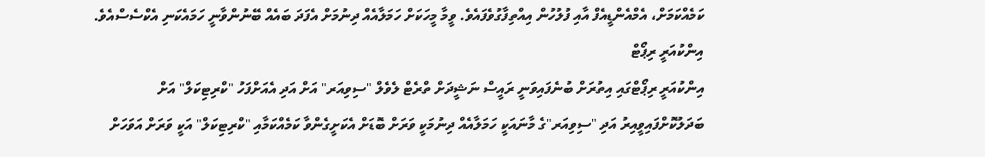ކަމެއްކަމަށް، އެމްއެންޑީއެފް އާއި ފުލުހުން އިއްތިފާގުވެފައެވެ. ވީމާ މީހަކަށް ހަމަލާއެއް ދިނުމަށް އެފަދަ ބައެއް ބޭނުންވާނީ ހަމައެކަނި އެކްސެސްއެވެ.
އިންކުއަރީ ރިޕޯޓް
އިންކުއަރީ ރިޕޯޓްގައި އިތުރަށް ބުނެފައިވަނީ ރައީސް ނަޝީދަށް ތްރެޓް ލެވެލް "ސިވިއަރ" އަށް އަދި އެއަށްފަހު "ކްރިޓިކަލް" އަށް ބަދަލުކޮށްފައިވީއިރު އަދި "ސިވިއަރ"ގެ މާނައަކީ ހަމަލާއެއް ދިނުމަކީ ވަރަށް ބޮޑަށް އެކަށީގެންވާ ކަމެއްކަމާއި "ކްރިޓިކަލް" އަކީ ވަރަށް އަވަހަށް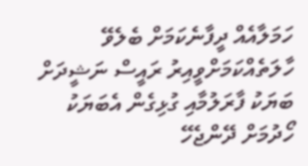ހަމަލާއެއް ދީފާނެކަމަށް ބެލެވޭ ހާލަތެއްކަމަށްވީއިރު ރައީސް ނަޝީދަށް ބަޔަކު ފާރަލުމާއި ގުޅިގެން އެބަޔަކު ހޯދުމަށް ދޭންޖެހޭ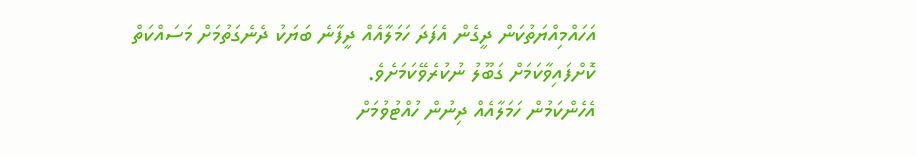އަހައްމިއްޔަތުކަން ދީގެން އެފަދަ ހަމަލާއެއް ދީފާނެ ބަޔަކު ދެނެގަތުމަށް މަސައްކަތް ކޮށްފައިވާކަމަށް ގަބޫލު ނުކުރެވޭކަމަށެވެ.
އެހެންކަމުން ހަމަލާއެއް ދިނުން ހުއްޓުވުމަށް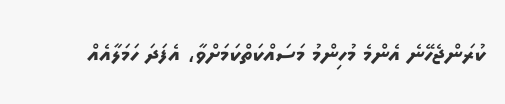ކުރަންޖެހޭނެ އެންމެ މުހިންމު މަސައްކަތްކަމަށްވާ، އެފަދަ ހަމަލާއެއް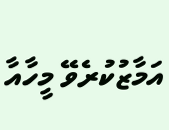އަމާޒުކުރެވޭ މީހާއާ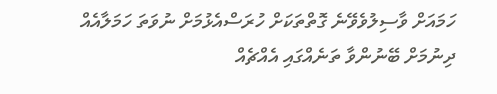ހަމައަށް ވާސިލުވެވޭނެ ގޮތްތަކަށް ހުރަސްއެޅުމަށް ނުވަތަ ހަމަލާއެއް ދިނުމަށް ބޭނުންވާ ތަނެއްގައި އެއްޗެއް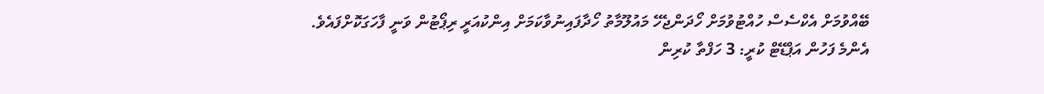ބޭއްވުމަށް އެކްސެސް ހުއްޓުވުމަށް ހޯދަންޖެހޭ މައުލޫމާތު ހޯދާފައިނުވާކަމަށް އިންކުއަރީ ރިޕޯޓުން ވަނީ ފާހަގަކޮށްފައެވެ.
އެންމެ ފަހުން އަޕްޑޭޓް ކުރީ: 3 ހަފްތާ ކުރިން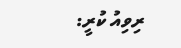ރިވިއު ކުރީ: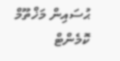ޙުސައިން މަޚްތޫމް
ކޮމެންޓް